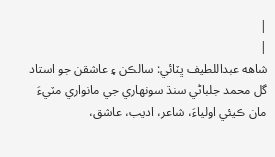|
|
شاهه عبداللطيف ڀٽائي: سالڪن ۽ عاشقن جو استاد گل محمد جلباڻي سنڌ سونهاري جي مانواري مٽيءَ مان ڪيئي اولياءَ، شاعر، اديب، عاشق،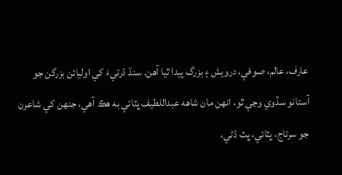عارف، عالم، صوفي، درويش ۽ بزرگ پيدا ٿيا آهن. سنڌ ڌرتيءَ کي اوليائن بزرگن جو آستانو سڏوي وڃي ٿو، انهن مان شاهه عبداللطيف ڀٽائي به هڪ آهي، جنهن کي شاعرن جو سرتاج، ڀٽائي، ڀٽ ڌڻي،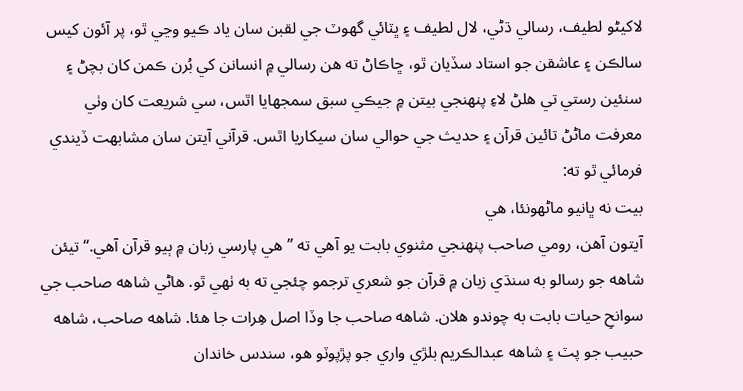لاکيڻو لطيف، رسالي ڌڻي، لال لطيف ۽ ڀٽائي گھوٽ جي لقبن سان ياد ڪيو وڃي ٿو، پر آئون کيس سالڪن ۽ عاشقن جو استاد سڏيان ٿو، ڇاڪاڻ ته هن رسالي ۾ انسانن کي بُرن ڪمن کان بچڻ ۽ سنئين رستي تي هلڻ لاءِ پنهنجي بيتن ۾ جيڪي سبق سمجھايا اٿس، سي شريعت کان وٺي معرفت ماڻڻ تائين قرآن ۽ حديث جي حوالي سان سيکاريا اٿس. قرآني آيتن سان مشابهت ڏيندي فرمائي ٿو ته:
بيت نه ڀانيو ماڻهونئا، هي
آيتون آهن، رومي صاحب پنهنجي مثنوي بابت يو آهي ته ”هي پارسي زبان ۾ ٻيو قرآن آهي.“ تيئن شاهه جو رسالو به سنڌي زبان ۾ قرآن جو شعري ترجمو چئجي ته به ٺهي ٿو. هاڻي شاهه صاحب جي سوانحِ حيات بابت به چوندو هلان. شاهه صاحب جا وڏا اصل هِرات جا هئا. شاهه صاحب، شاهه حبيب جو پٽ ۽ شاهه عبدالڪريم بلڙي واري جو پڙپوٽو هو، سندس خاندان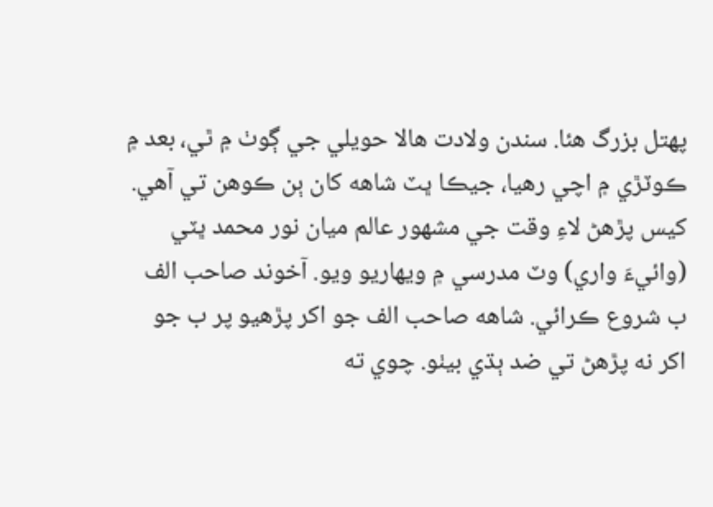پهتل بزرگ هئا. سندن ولادت هالا حويلي جي ڳوٺ ۾ ٿي، بعد ۾ ڪوٽڙي ۾ اچي رهيا، جيڪا ڀٽ شاهه کان ٻن ڪوهن تي آهي. کيس پڙهڻ لاءِ وقت جي مشهور عالم ميان نور محمد ڀٽي (وائيءَ واري) وٽ مدرسي ۾ ويهاريو ويو. آخوند صاحب الف ب شروع ڪرائي. شاهه صاحب الف جو اکر پڙهيو پر ب جو اکر نه پڙهڻ تي ضد ٻڌي بيٺو. چوي ته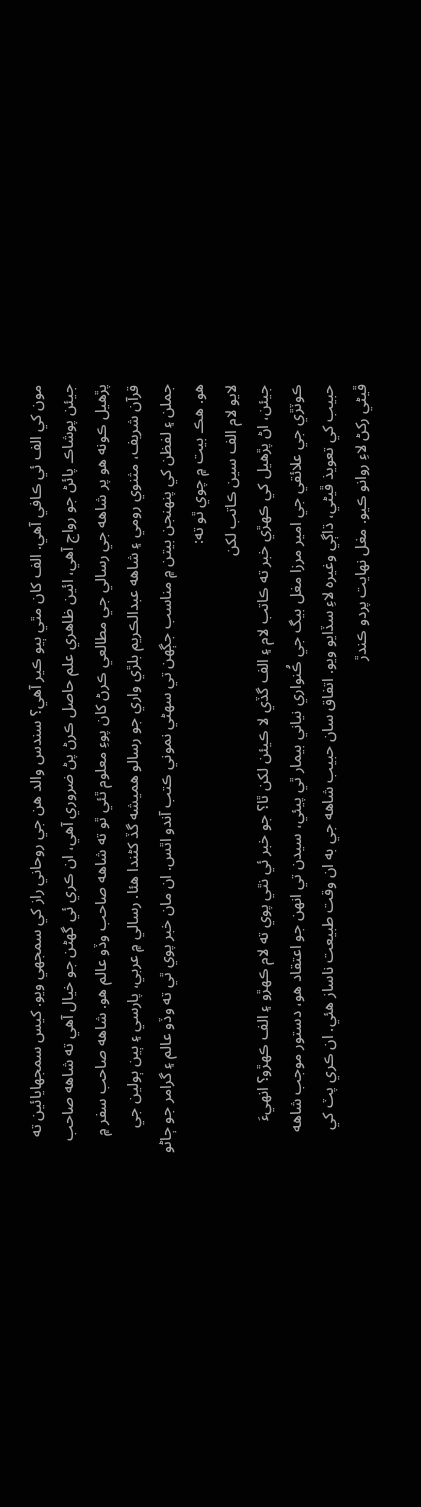مون کي الف ئي ڪافي آهي. الف کان مٿي ٻيو ڪير آهي؟ سندس والد هن جي روحاني راز کي سمجھي ويو. کيس سمجھايائين ته جيئن پوشاڪ پائڻ جو رواج آهي، ائين ظاهري علم حاصل ڪرڻ پڻ ضروري آهي، ان ڪري ئي گھڻن جو خيال آهي ته شاهه صاحب پڙهيل ڪونه هو پر شاهه جي رسالي جي مطالعي ڪرڻ کان پوءِ معلوم ٿئي ٿو ته شاهه صاحب وڏو عالم هو. شاهه صاحب سفر ۾ قرآن شريف، مثنوي رومي ۽ شاهه عبدالڪريم بلڙي واري جو رسالو هميشه گڏ کڻندا هئا. رسالي ۾ عربي، پارسي ۽ ٻين ٻولين جي جملن ۽ لفظن کي پنهنجن بيتن ۾ مناسب جڳهن تي سهڻي نموني ڪتب آندو اٿس. ان مان خبر پوي ٿي ته وڏو عالم ۽ گرامر جو ڄاڻو هو. هڪ بيت ۾ چوي ٿو ته:
لايو لام الف سين ڪاتب لکن
جيئن، اڻ پڙهيل کي ڪهڙي خبر ته ڪاتب لام ۽ الف گڏي لا ڪيئن لکن ٿا؟ جو خبر ئي نٿي پوي ته لام ڪهڙو ۽ الف ڪهڙو؟ انهيءَ ڪوٽڙي جي علائقي جي امير مرزا مغل بيگ جي ڪُنواري نياني بيمار ٿي پيئي، سيدن تي انهن جو اعتقاد هو، دستور موجب شاهه حبيب کي تعويذ ڦيڻي، ڌاڳي وغيره لاءِ سڏايو ويو. اتفاق سان حبيب شاهه جي به ان وقت طبيعت ناساز هئي. ان ڪري پٽ کي ڦيڻي رکڻ لاءِ روانو ڪيو. مغل نهايت پردو ڪندڙ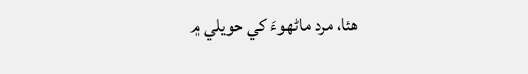هئا، مرد ماڻهوءَ کي حويلي ۾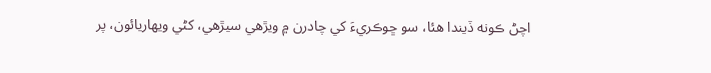اچڻ ڪونه ڏيندا هئا، سو ڇوڪريءَ کي چادرن ۾ ويڙهي سيڙهي، کڻي ويهاريائون، پر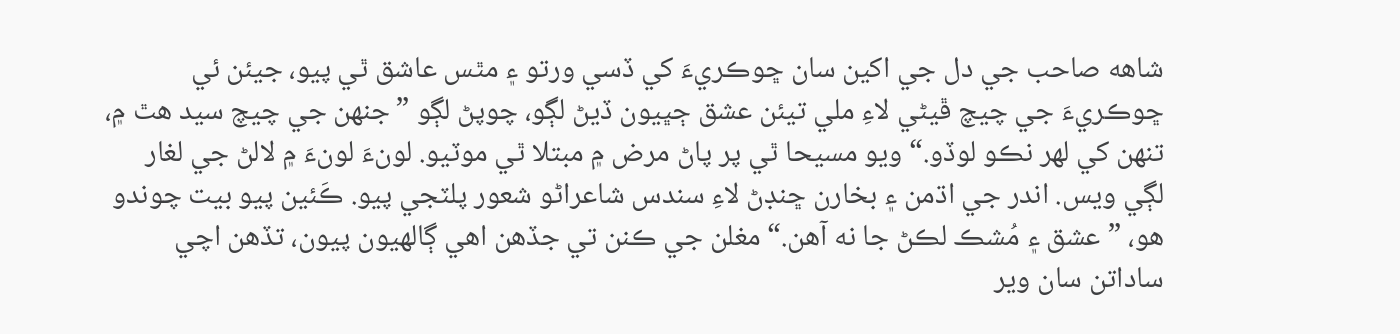شاهه صاحب جي دل جي اکين سان ڇوڪريءَ کي ڏسي ورتو ۽ مٿس عاشق ٿي پيو، جيئن ئي ڇوڪريءَ جي چيچ ڦيڻي لاءِ ملي تيئن عشق ڄڀيون ڏيڻ لڳو، چوپڻ لڳو ”جنهن جي چيچ سيد هٿ ۾، تنهن کي لهر نڪو لوڏو.“ ويو مسيحا ٿي پر پاڻ مرض ۾ مبتلا ٿي موٽيو. لونءَ لونءَ ۾ لالڻ جي لغار لڳي ويس. اندر جي اڌمن ۽ بخارن ڇنڊڻ لاءِ سندس شاعراڻو شعور پلٽجي پيو. ڪَئين پيو بيت چوندو هو، ”عشق ۽ مُشڪ لڪڻ جا نه آهن.“ مغلن جي ڪنن تي جڏهن اهي ڳالهيون پيون، تڏهن اچي ساداتن سان وير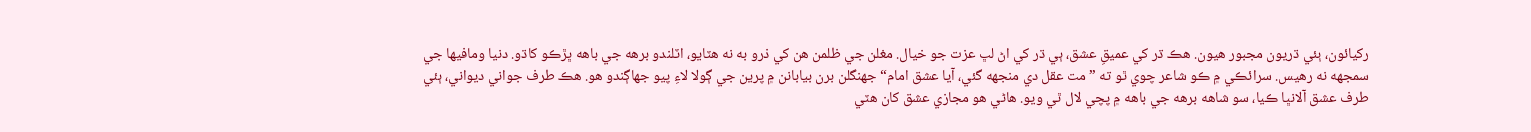رکيائون، ٻئي ڌريون مجبور هيون. هڪ ڌر کي عميقِ عشق، ٻي ڌر کي اڻ لڀ عزت جو خيال. مغلن جي ظلمن هن کي ذرو به نه هٽايو، اٽلندو برهه جي باهه ڀڙڪو کاڌو. دنيا ومافيها جي سمجهه نه رهيس. سرائڪي ۾ ڪو شاعر چوي ٿو ته ”مت عقل دي منجھه گئي، آيا عشق امام“ جھنگلن برن بيابانن ۾ پرين جي ڳولا لاءِ پيو جھاڳندو هو. هڪ طرف جواني ديواني، ٻئي طرف عشق آلانڀا ڪيا، سو شاهه برهه جي باهه ۾ پچي لال ٿي ويو. هاڻي هو مجازي عشق کان هٽي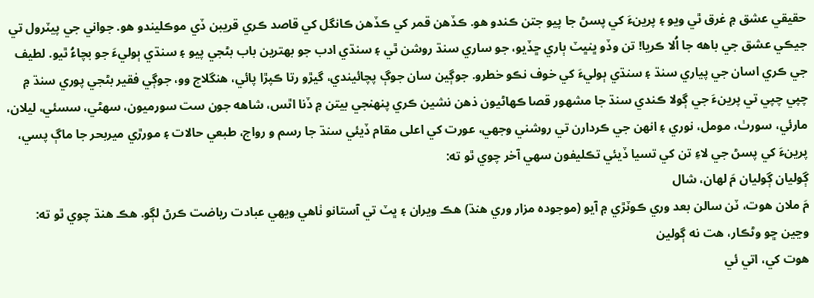حقيقي عشق ۾ غرق ٿي ويو ۽ پرينءَ کي پسڻ جا پيو جتن ڪندو هو. ڪڏهن قمر کي ڪڏهن ڪانگل کي قاصد ڪري قريبن ڏي موڪليندو هو. جواني جي پيٽرول تي جيڪي عشق جي باهه جا اُلا ڪريا! تن وڏو ڀنڀٽ ٻاري ڇڏيو، جو ساري سنڌ روشن ٿي ۽ سنڌي ادب جو بهترين باب بڻجي پيو ۽ سنڌي ٻوليءَ جو بچاءُ ٿيو. لطيف جي ڪري اسان جي پياري سنڌ ۽ سنڌي ٻوليءَ کي خوف نڪو خطرو. جوڳين سان جوڳ پچائيندي، گيڙو رتا ڪپڙا پائي، هنگلاج وو، جوڳي فقير بڻجي پوري سنڌ ۾ چپي چپي تي پرينءَ جي ڳولا ڪندي سنڌ جا مشهور قصا ڪهاڻيون ذهن نشين ڪري پنهنجي بيتن ۾ ڏنا اٿس، شاهه جون ست سورميون، سهڻي، سسئي، ليلان، مارئي، سورٺ، مومل، نوري ۽ انهن جي ڪردارن تي روشني وجھي، عورت کي اعلى مقام ڏيئي سنڌ جا رسم و رواج، طبعي حالات ۽ مورڙي ميربحر جا ماڳ پسي، پرينءَ کي پسڻ جي لاءِ تن کي تسيا ڏيئي تڪليفون سهي آخر چوي ٿو ته:
ڳوليان ڳوليان مَ لهان، شال
مَ ملان هوت، ٽن سالن بعد وري ڪوٽڙي ۾ آيو (موجوده مزار وري هنڌ) هڪ ويران ۽ ڀٽ تي آستانو ٺاهي ويهي عبادت رياضت ڪرڻ لڳو. هڪ هنڌ چوي ٿو ته:
وڃين ڇو وڻڪار، هت نه ڳولين
هوت کي، اتي ئي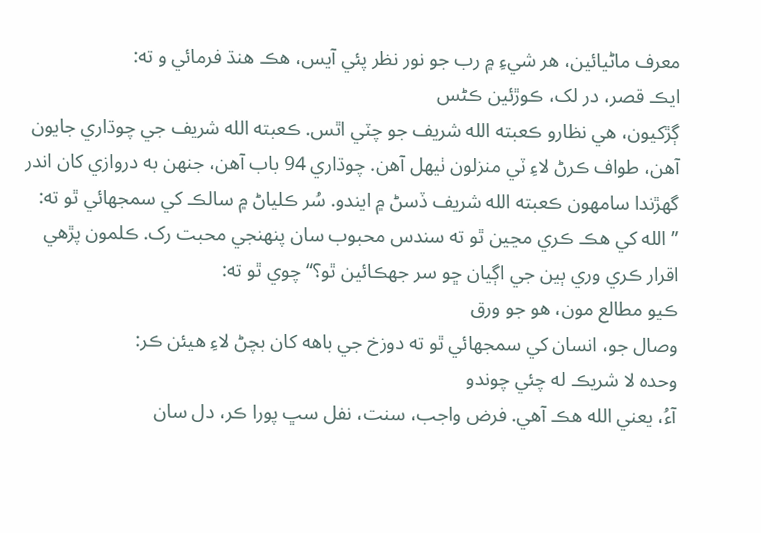معرف ماڻيائين، هر شيءِ ۾ رب جو نور نظر پئي آيس، هڪ هنڌ فرمائي و ته:
ايڪ قصر، در لک، ڪوڙئين ڪڻس
ڳڙکيون، هي نظارو ڪعبته الله شريف جو چٽي اٿس. ڪعبته الله شريف جي چوڌاري جايون آهن، طواف ڪرڻ لاءِ ٽي منزلون ٺيهل آهن. چوڌاري 94 باب آهن، جنهن به دروازي کان اندر گھڙندا سامهون ڪعبته الله شريف ڏسڻ ۾ ايندو. سُر ڪلياڻ ۾ سالڪ کي سمجھائي ٿو ته: ”الله کي هڪ ڪري مڃين ٿو ته سندس محبوب سان پنهنجي محبت رک. ڪلمون پڙهي اقرار ڪري وري ٻين جي اڳيان ڇو سر جھڪائين ٿو؟“ چوي ٿو ته:
ڪيو مطالع مون، هو جو ورق
وصال جو، انسان کي سمجھائي ٿو ته دوزخ جي باهه کان بچڻ لاءِ هيئن ڪر:
وحده لا شريڪ له چئي چوندو
آءُ، يعني الله هڪ آهي. فرض واجب، سنت، نفل سڀ پورا ڪر، دل سان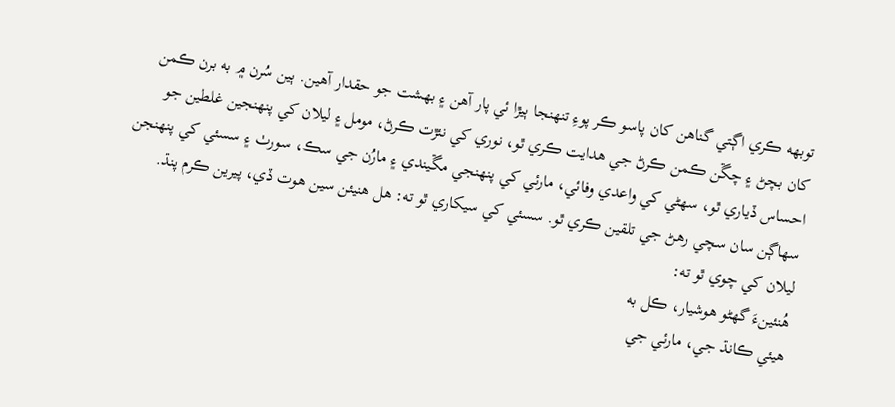توبهه ڪري اڳتي گناهن کان پاسو ڪر پوءِ تنهنجا ٻيڙا ئي پار آهن ۽ بهشت جو حقدار آهين. ٻين سُرن ۾ به برن ڪمن کان بچڻ ۽ چڱن ڪمن ڪرڻ جي هدايت ڪري ٿو، نوري کي نئڙت ڪرڻ، مومل ۽ ليلان کي پنهنجين غلطين جو احساس ڏياري ٿو، سهڻي کي واعدي وفائي، مارئي کي پنهنجي مڱيندي ۽ مارُن جي سڪ، سورٺ ۽ سسئي کي پنهنجن سهاڳن سان سچي رهڻ جي تلقين ڪري ٿو. سسئي کي سيکاري ٿو ته: هل هنيئن سين هوت ڏي، پيرين ڪرم پنڌ. ليلان کي چوي ٿو ته:
هُنئينءَ گھڻو هوشيار، ڪل به
هيئي ڪانڌ جي، مارئي جي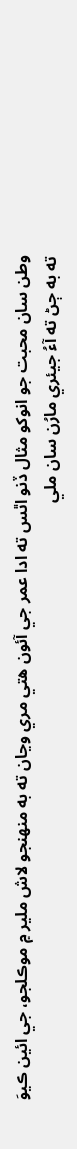وطن سان محبت جو انوکو مثال ڏنو اٿس ته ادا عمر جي آئون هتي مري وڃان ته به منهنجو لاش ملير ۾ موڪلجو، جي ائين ڪيوَ ته به ڄڻ ته آءُ جيئري مارُن سان ملي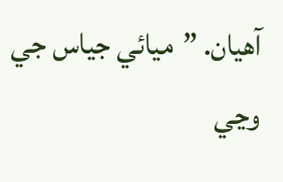آهيان. ”ميائي جياس جي وڃي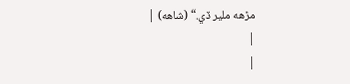مڙهه ملير ڏي.“ (شاهه) |
|
|